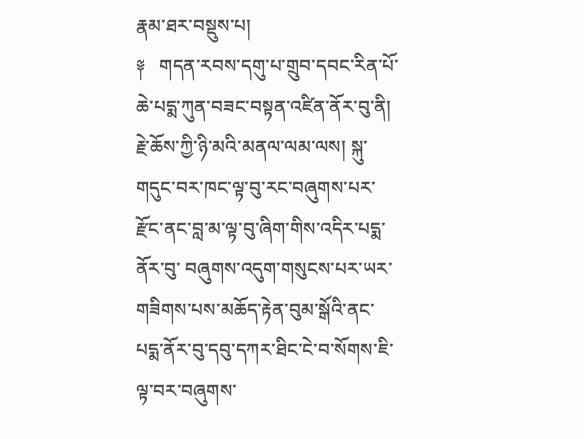རྣམ་ཐར་བསྡུས་པ།
༈   གདན་རབས་དགུ་པ་གྲུབ་དབང་རིན་པོ་ཆེ་པདྨ་ཀུན་བཟང་བསྟན་འཛིན་ནོར་བུ་ནི། རྗེ་ཆོས་ཀྱི་ཉི་མའི་མནལ་ལམ་ལས། སྐུ་གདུང་བར་ཁང་ལྟ་བུ་རང་བཞུགས་པར་རྫོང་ནང་བླ་མ་ལྟ་བུ་ཞིག་གིས་འདིར་པདྨ་ནོར་བུ་ བཞུགས་འདུག་གསུངས་པར་ཡར་གཟིགས་པས་མཆོད་རྟེན་བུམ་སྒོའི་ནང་པདྨ་ནོར་བུ་དབུ་དཀར་ཐིང་ངེ་བ་སོགས་ཇི་ལྟ་བར་བཞུགས་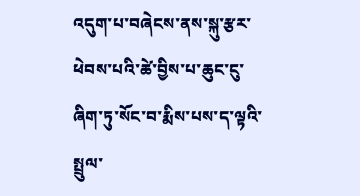འདུག་པ་བཞེངས་ནས་སྐུ་རྩར་ཕེབས་པའི་ཚེ་བྱིས་པ་ཆུང་ངུ་ཞིག་ཏུ་སོང་བ་རྨིས་པས་ད་ལྟའི་སྤྲུལ་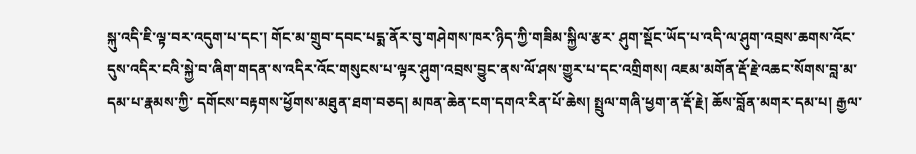སྐུ་འདི་ཇི་ལྟ་བར་འདུག་པ་དང་། གོང་མ་གྲུབ་དབང་པདྨ་ནོར་བུ་གཤེགས་ཁར་ཉིད་ཀྱི་གཟིམ་སྐྱིལ་རྩར་ ཤུག་སྡོང་ཡོད་པ་འདི་ལ་ཤུག་འབྲས་ཆགས་འོང་དུས་འདིར་ངའི་སྐྱེ་བ་ཞིག་གདན་ས་འདིར་འོང་གསུངས་པ་ལྟར་ཤུག་འབྲས་བྱུང་ནས་ལོ་ཤས་གྱུར་པ་དང་འགྲིགས། འཇམ་མགོན་རྡོ་རྗེ་འཆང་སོགས་བླ་མ་དམ་པ་རྣམས་ཀྱི་ དགོངས་བརྟགས་ཕྱོགས་མཐུན་ཐག་བཅད། མཁན་ཆེན་ངག་དགའ་རིན་པོ་ཆེས། སྤྲུལ་གཞི་ཕྱག་ན་རྡོ་རྗེ། ཆོས་བློན་མགར་དམ་པ། རྒྱལ་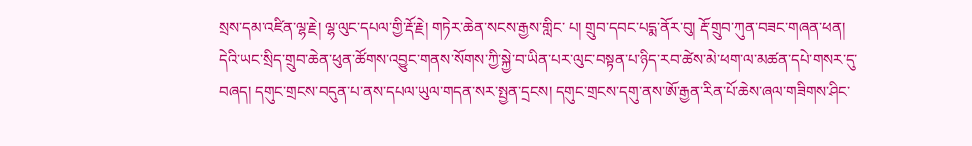སྲས་དམ་འཛིན་ལྷ་རྗེ། ལྷ་ལུང་དཔལ་གྱི་རྡོ་རྗེ། གཏེར་ཆེན་སངས་རྒྱས་གླིང་ པ། གྲུབ་དབང་པདྨ་ནོར་བུ། རྡོ་གྲུབ་ཀུན་བཟང་གཞན་ཕན། དེའི་ཡང་སྲིད་གྲུབ་ཆེན་ཕུན་ཚོགས་འབྱུང་གནས་སོགས་ཀྱི་སྐྱེ་བ་ཡིན་པར་ལུང་བསྟན་པ་ཉིད་རབ་ཚེས་མེ་ཕག་ལ་མཚན་དཔེ་གསར་དུ་བཞད། དགུང་གྲངས་བདུན་པ་ནས་དཔལ་ཡུལ་གདན་སར་སྤྱན་དྲངས། དགུང་གྲངས་དགུ་ནས་ཨོ་རྒྱན་རིན་པོ་ཆེས་ཞལ་གཟིགས་ཤིང་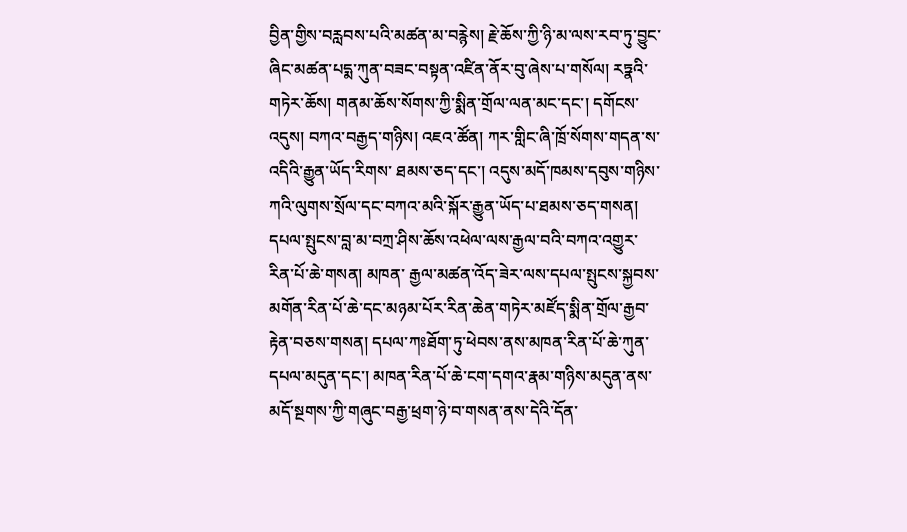བྱིན་གྱིས་བརླབས་པའི་མཚན་མ་བརྙེས། རྗེ་ཆོས་ཀྱི་ཉི་མ་ལས་རབ་ཏུ་བྱུང་ཞིང་མཚན་པདྨ་ཀུན་བཟང་བསྟན་འཛིན་ནོར་བུ་ཞེས་པ་གསོལ། རཏྣའི་གཏེར་ཆོས། གནམ་ཆོས་སོགས་ཀྱི་སྨིན་གྲོལ་ལན་མང་དང་། དགོངས་འདུས། བཀའ་བརྒྱད་གཉིས། འཇའ་ཚོན། ཀར་གླིང་ཞི་ཁྲོ་སོགས་གདན་ས་འདིའི་རྒྱུན་ཡོད་རིགས་ ཐམས་ཅད་དང་། འདུས་མདོ་ཁམས་དབུས་གཉིས་ཀའི་ལུགས་སྲོལ་དང་བཀའ་མའི་སྐོར་རྒྱུན་ཡོད་པ་ཐམས་ཅད་གསན། དཔལ་སྤུངས་བླ་མ་བཀྲ་ཤིས་ཆོས་འཕེལ་ལས་རྒྱལ་བའི་བཀའ་འགྱུར་རིན་པོ་ཆེ་གསན། མཁན་ རྒྱལ་མཚན་འོད་ཟེར་ལས་དཔལ་སྤུངས་སྐྱབས་མགོན་རིན་པོ་ཆེ་དང་མཉམ་པོར་རིན་ཆེན་གཏེར་མཛོད་སྨིན་གྲོལ་རྒྱབ་རྟེན་བཅས་གསན། དཔལ་ཀཿཐོག་ཏུ་ཕེབས་ནས་མཁན་རིན་པོ་ཆེ་ཀུན་དཔལ་མདུན་དང་། མཁན་རིན་པོ་ཆེ་ངག་དགའ་རྣམ་གཉིས་མདུན་ནས་མདོ་སྔགས་ཀྱི་གཞུང་བརྒྱ་ཕྲག་ཉེ་བ་གསན་ནས་དེའི་དོན་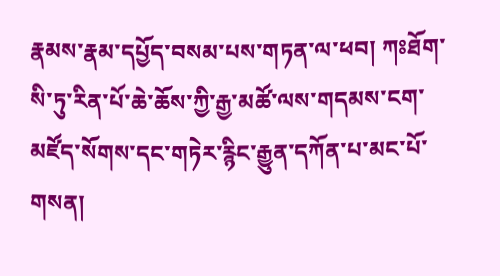རྣམས་རྣམ་དཔྱོད་བསམ་པས་གཏན་ལ་ཕབ། ཀཿཐོག་སི་ཏུ་རིན་པོ་ཆེ་ཆོས་ཀྱི་རྒྱ་མཚོ་ལས་གདམས་ངག་མཛོད་སོགས་དང་གཏེར་རྙིང་རྒྱུན་དཀོན་པ་མང་པོ་གསན།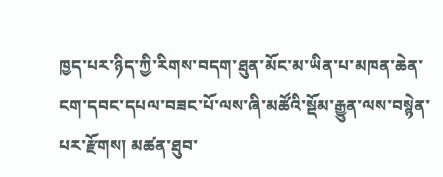ཁྱད་པར་ཉིད་ཀྱི་རིགས་བདག་ཐུན་མོང་མ་ཡིན་པ་མཁན་ཆེན་ངག་དབང་དཔལ་བཟང་པོ་ལས་ཞི་མཚོའི་སྡོམ་རྒྱུན་ལས་བསྙེན་པར་རྫོགས། མཚན་ཐུབ་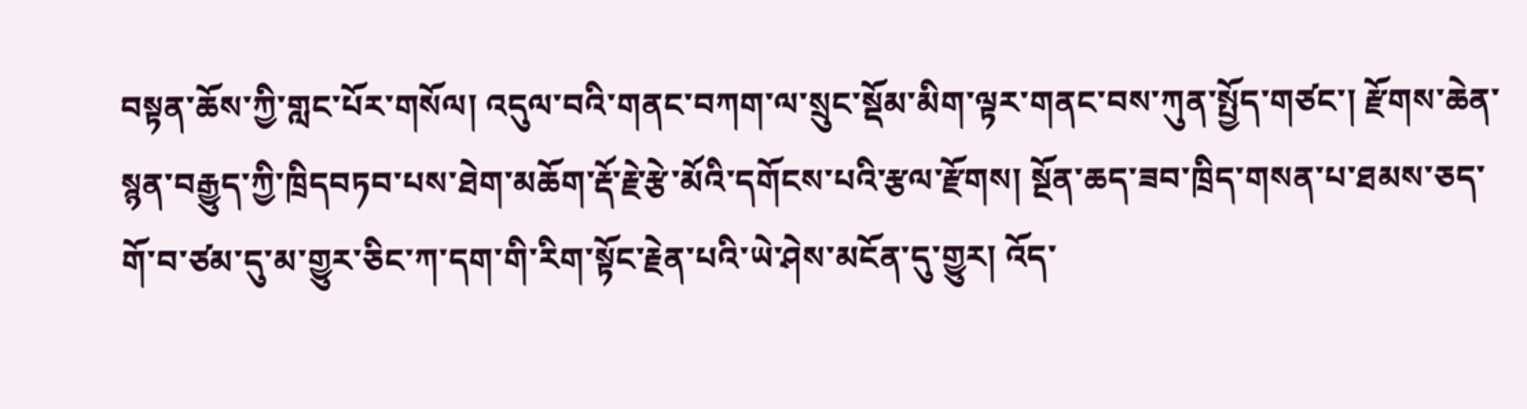བསྟན་ཆོས་ཀྱི་གླང་པོར་གསོལ། འདུལ་བའི་གནང་བཀག་ལ་སྲུང་སྡོམ་མིག་ལྟར་གནང་བས་ཀུན་སྤྱོད་གཙང་། རྫོགས་ཆེན་སྙན་བརྒྱུད་ཀྱི་ཁྲིདབཏབ་པས་ཐེག་མཆོག་རྡོ་རྗེ་རྩེ་མོའི་དགོངས་པའི་རྩལ་རྫོགས། སྔོན་ཆད་ཟབ་ཁྲིད་གསན་པ་ཐམས་ཅད་གོ་བ་ཙམ་དུ་མ་གྱུར་ཅིང་ཀ་དག་གི་རིག་སྟོང་རྗེན་པའི་ཡེ་ཤེས་མངོན་དུ་གྱུར། འོད་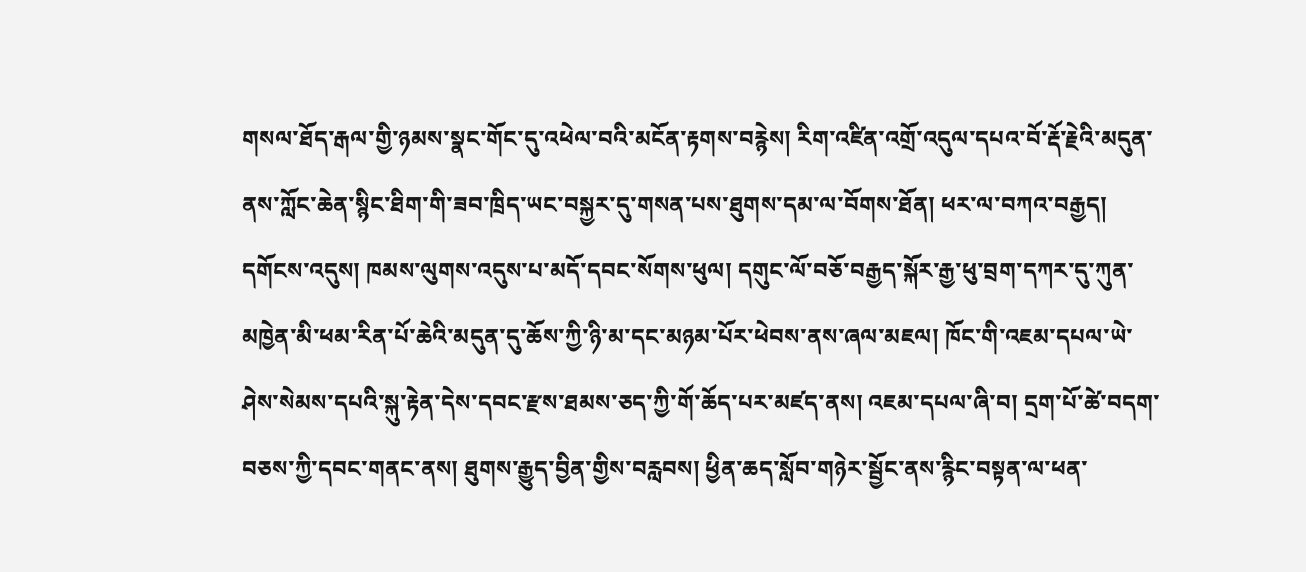གསལ་ཐོད་རྒལ་གྱི་ཉམས་སྣང་གོང་དུ་འཕེལ་བའི་མངོན་རྟགས་བརྙེས། རིག་འཛིན་འགྲོ་འདུལ་དཔའ་བོ་རྡོ་རྗེའི་མདུན་ནས་ཀློང་ཆེན་སྙིང་ཐིག་གི་ཟབ་ཁྲིད་ཡང་བསྐྱར་དུ་གསན་པས་ཐུགས་དམ་ལ་བོགས་ཐོན། ཕར་ལ་བཀའ་བརྒྱད། དགོངས་འདུས། ཁམས་ལུགས་འདུས་པ་མདོ་དབང་སོགས་ཕུལ། དགུང་ལོ་བཅོ་བརྒྱད་སྐོར་རྒྱ་ཕུ་བྲག་དཀར་དུ་ཀུན་མཁྱེན་མི་ཕམ་རིན་པོ་ཆེའི་མདུན་དུ་ཆོས་ཀྱི་ཉི་མ་དང་མཉམ་པོར་ཕེབས་ནས་ཞལ་མཇལ། ཁོང་གི་འཇམ་དཔལ་ཡེ་ཤེས་སེམས་དཔའི་སྐུ་རྟེན་དེས་དབང་རྫས་ཐམས་ཅད་ཀྱི་གོ་ཆོད་པར་མཛད་ནས། འཇམ་དཔལ་ཞི་བ། དྲག་པོ་ཚེ་བདག་བཅས་ཀྱི་དབང་གནང་ནས། ཐུགས་རྒྱུད་བྱིན་གྱིས་བརླབས། ཕྱིན་ཆད་སློབ་གཉེར་སྦྱོང་ནས་རྙིང་བསྟན་ལ་ཕན་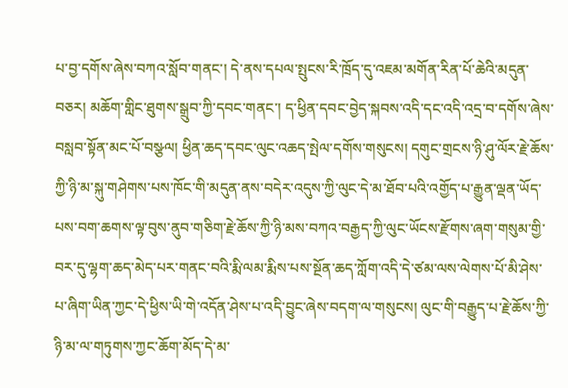པ་བྱ་དགོས་ཞེས་བཀའ་སློབ་གནང་། དེ་ནས་དཔལ་སྤུངས་རི་ཁྲོད་དུ་འཇམ་མགོན་རིན་པོ་ཆེའི་མདུན་བཅར། མཆོག་གླིང་ཐུགས་སྒྲུབ་ཀྱི་དབང་གནང་། ད་ཕྱིན་དབང་བྱེད་སྐབས་འདི་དང་འདི་འདྲ་བ་དགོས་ཞེས་ བསླབ་སྟོན་མང་པོ་བསྩལ། ཕྱིན་ཆད་དབང་ལུང་འཆད་སྤེལ་དགོས་གསུངས། དགུང་གྲངས་ཉི་ཤུ་ལོར་རྗེ་ཆོས་ཀྱི་ཉི་མ་སྐུ་གཤེགས་པས་ཁོང་གི་མདུན་ནས་བདེར་འདུས་ཀྱི་ལུང་དེ་མ་ཐོབ་པའི་འགྱོད་པ་རྒྱུན་ལྡན་ཡོད་པས་བག་ཆགས་ལྟ་བུས་ནུབ་གཅིག་རྗེ་ཆོས་ཀྱི་ཉི་མས་བཀའ་བརྒྱད་ཀྱི་ལུང་ཡོངས་རྫོགས་ཞག་གསུམ་གྱི་བར་དུ་ལྷག་ཆད་མེད་པར་གནང་བའི་རྨི་ལམ་རྨིས་པས་སྔོན་ཆད་ཀློག་འདི་དེ་ཙམ་ལས་ལེགས་པོ་མི་ཤེས་པ་ཞིག་ཡིན་ཀྱང་དེ་ཕྱིས་ཡི་གེ་འདོན་ཤེས་པ་འདི་བྱུང་ཞེས་བདག་ལ་གསུངས། ལུང་གི་བརྒྱུད་པ་རྗེ་ཆོས་ཀྱི་ཉི་མ་ལ་གཏུགས་ཀྱང་ཆོག་མོད་དེ་མ་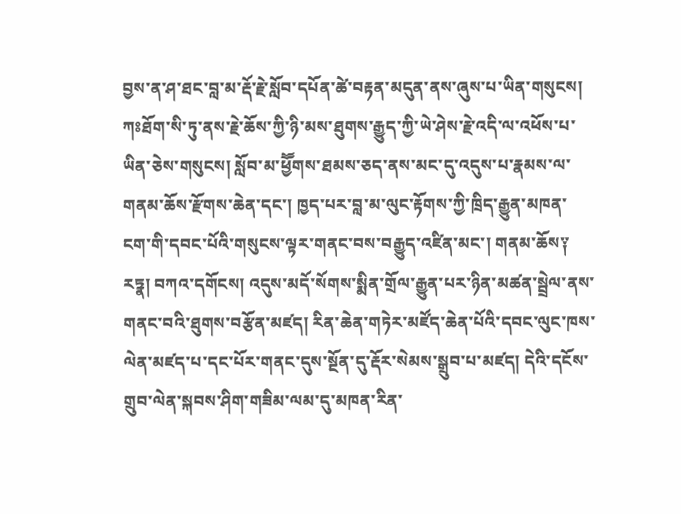བྱས་ན་ཤ་ཐང་བླ་མ་རྡོ་རྗེ་སློབ་དཔོན་ཚེ་བརྟན་མདུན་ནས་ཞུས་པ་ཡིན་གསུངས། ཀཿཐོག་སི་ཏུ་ནས་རྗེ་ཆོས་ཀྱི་ཉི་མས་ཐུགས་རྒྱུད་ཀྱི་ཡེ་ཤེས་རྗེ་འདི་ལ་འཕོས་པ་ཡིན་ཅེས་གསུངས། སློབ་མ་ཕྱཽགས་ཐམས་ཅད་ནས་མང་དུ་འདུས་པ་རྣམས་ལ་གནམ་ཆོས་རྫོགས་ཆེན་དང་། ཁྱད་པར་བླ་མ་ལུང་རྟོགས་ཀྱི་ཁྲིད་རྒྱུན་མཁན་ངག་གི་དབང་པོའི་གསུངས་ལྟར་གནང་བས་བརྒྱུད་འཛིན་མང་། གནམ་ཆོས༑ རཏྣ། བཀའ་དགོངས། འདུས་མདོ་སོགས་སྨིན་གྲོལ་རྒྱུན་པར་ཉིན་མཚན་སྦྲེལ་ནས་གནང་བའི་ཐུགས་བརྩོན་མཛད། རིན་ཆེན་གཏེར་མཛོད་ཆེན་པོའི་དབང་ལུང་ཁས་ལེན་མཛད་པ་དང་པོར་གནང་དུས་སྔོན་དུ་རྡོར་སེམས་སྒྲུབ་པ་མཛད། དེའི་དངོས་གྲུབ་ལེན་སྐབས་ཤིག་གཟིམ་ལམ་དུ་མཁན་རིན་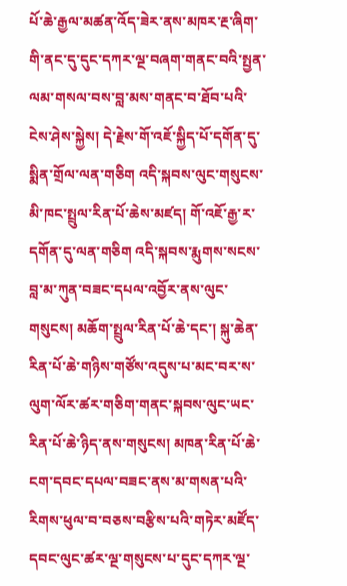པོ་ཆེ་རྒྱལ་མཚན་འོད་ཟེར་ནས་མཁར་རྔ་ཞིག་གི་ནང་དུ་དུང་དཀར་ལྔ་བཞག་གནང་བའི་སྤྱན་ལམ་གསལ་བས་བླ་མས་གནང་བ་ཐོབ་པའི་ངེས་ཤེས་སྐྱེས། དེ་རྗེས་གོ་འཇོ་སྐྱིད་པོ་དགོན་དུ་སྨིན་གྲོལ་ལན་གཅིག འདི་སྐབས་ལུང་གསུངས་མི་ཁང་སྤྲུལ་རིན་པོ་ཆེས་མཛད། གོ་འཇོ་རྒྱ་ར་དགོན་དུ་ལན་གཅིག འདི་སྐབས་རྨུགས་སངས་བླ་མ་ཀུན་བཟང་དཔལ་འབྱོར་ནས་ལུང་གསུངས། མཆོག་སྤྲུལ་རིན་པོ་ཆེ་དང་། སྐུ་ཆེན་རིན་པོ་ཆེ་གཉིས་གཙོས་འདུས་པ་མང་བར་ས་ལུག་ལོར་ཚར་གཅིག་གནང་སྐབས་ལུང་ཡང་རིན་པོ་ཆེ་ཉིད་ནས་གསུངས། མཁན་རིན་པོ་ཆེ་ངག་དབང་དཔལ་བཟང་ནས་མ་གསན་པའི་རིགས་ཕུལ་བ་བཅས་བརྩིས་པའི་གཏེར་མཛོད་དབང་ལུང་ཚར་ལྔ་གསུངས་པ་དུང་དཀར་ལྔ་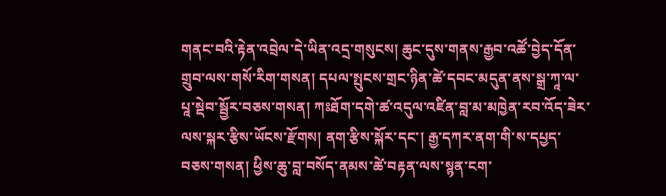གནང་བའི་རྟེན་འབྲེལ་དེ་ཡིན་འདྲ་གསུངས། ཆུང་དུས་གནས་རྒྱབ་འཚོ་བྱེད་དོན་གྲུབ་ལས་གསོ་རིག་གསན། དཔལ་སྤུངས་གྲང་ཉིན་ཚེ་དབང་མདུན་ནས་སྒྲ་ཀཱ་ལ་པཱ་སྡེབ་སྦྱོར་བཅས་གསན། ཀཿཐོག་དགེ་ཚ་འདུལ་འཛིན་བླ་མ་མཁྱེན་རབ་འོད་ཟེར་ལས་སྐར་རྩིས་ཡོངས་རྫོགས། ནག་རྩིས་སྐོར་དང་། རྒྱ་དཀར་ནག་གི་ས་དཔྱད་བཅས་གསན། ཕྱིས་ཆུ་བླ་བསོད་ནམས་ཚེ་བརྟན་ལས་སྙན་ངག་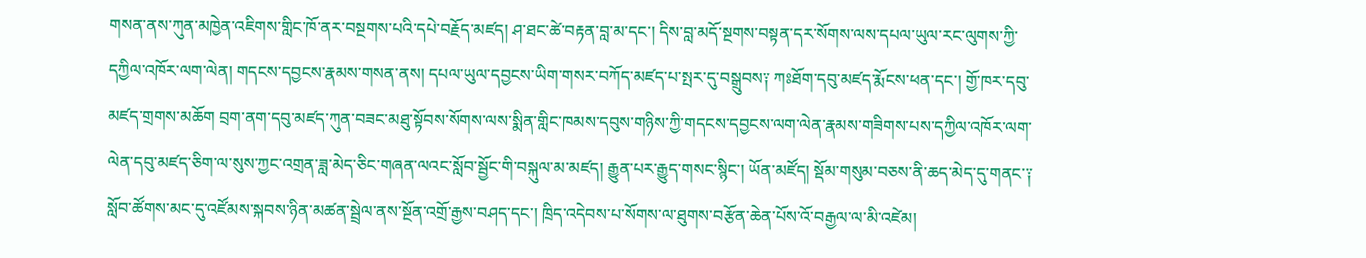གསན་ནས་ཀུན་མཁྱེན་འཇིགས་གླིང་ཁོ་ནར་བསྔགས་པའི་དཔེ་བརྗོད་མཛད། ཤ་ཐང་ཚེ་བརྟན་བླ་མ་དང་། དིས་བླ་མདོ་སྔགས་བསྟན་དར་སོགས་ལས་དཔལ་ཡུལ་རང་ལུགས་ཀྱི་དཀྱིལ་འཁོར་ལག་ལེན། གདངས་དབྱངས་རྣམས་གསན་ནས། དཔལ་ཡུལ་དབྱངས་ཡིག་གསར་བཀོད་མཛད་པ་སྤར་དུ་བསྒྲུབས༑ ཀཿཐོག་དབུ་མཛད་རྨོངས་ཕན་དང་། གྱོ་ཁར་དབུ་མཛད་གྲགས་མཆོག བྲག་ནག་དབུ་མཛད་ཀུན་བཟང་མཐུ་སྟོབས་སོགས་ལས་སྨིན་གླིང་ཁམས་དབུས་གཉིས་ཀྱི་གདངས་དབྱངས་ལག་ལེན་རྣམས་གཟིགས་པས་དཀྱིལ་འཁོར་ལག་ལེན་དབུ་མཛད་ཅིག་ལ་སུས་ཀྱང་འགྲན་ཟླ་མེད་ཅིང་གཞན་ལའང་སློབ་སྦྱོང་གི་བསྐུལ་མ་མཛད། རྒྱུན་པར་རྒྱུད་གསང་སྙིང་། ཡོན་མཛོད། སྡོམ་གསུམ་བཅས་ནི་ཆད་མེད་དུ་གནང་༑ སློབ་ཚོགས་མང་དུ་འཛོམས་སྐབས་ཉིན་མཚན་སྦྲེལ་ནས་སྔོན་འགྲོ་རྒྱས་བཤད་དང་། ཁྲིད་འདེབས་པ་སོགས་ལ་ཐུགས་བརྩོན་ཆེན་པོས་འོ་བརྒྱལ་ལ་མི་འཛེམ།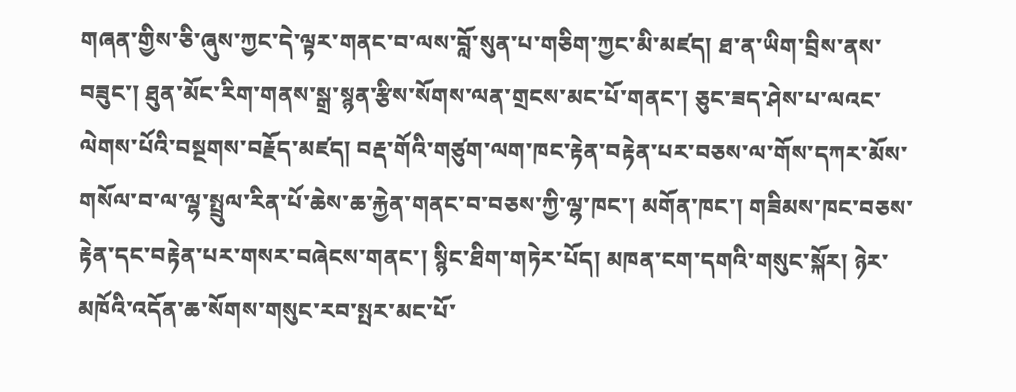གཞན་གྱིས་ཅི་ཞུས་ཀྱང་དེ་ལྟར་གནང་བ་ལས་བློ་སུན་པ་གཅིག་ཀྱང་མི་མཛད། ཐ་ན་ཡིག་བྲིས་ནས་བཟུང་། ཐུན་མོང་རིག་གནས་སྒྲ་སྙན་རྩིས་སོགས་ལན་གྲངས་མང་པོ་གནང་། ཅུང་ཟད་ཤེས་པ་ལའང་ལེགས་པོའི་བསྔགས་བརྗོད་མཛད། བརྡ་གོའི་གཙུག་ལག་ཁང་རྟེན་བརྟེན་པར་བཅས་ལ་གོས་དཀར་མོས་གསོལ་བ་ལ་ལྷ་སྤྲུལ་རིན་པོ་ཆེས་ཆ་རྐྱེན་གནང་བ་བཅས་ཀྱི་ལྷ་ཁང་། མགོན་ཁང་། གཟིམས་ཁང་བཅས་རྟེན་དང་བརྟེན་པར་གསར་བཞེངས་གནང་། སྙིང་ཐིག་གཏེར་པོད། མཁན་ངག་དགའི་གསུང་སྐོར། ཉེར་མཁོའི་འདོན་ཆ་སོགས་གསུང་རབ་སྤར་མང་པོ་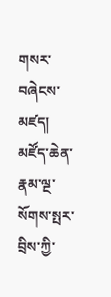གསར་བཞེངས་མཛད། མཛོད་ཆེན་རྣམ་ལྔ་སོགས་སྤར་བྲིས་ཀྱི་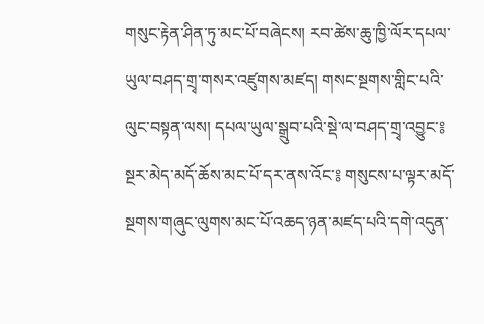གསུང་རྟེན་ཤིན་ཏུ་མང་པོ་བཞེངས། རབ་ཚེས་ཆུ་ཁྱི་ལོར་དཔལ་ཡུལ་བཤད་གྲྭ་གསར་འཛུགས་མཛད། གསང་སྔགས་གླིང་པའི་ལུང་བསྟན་ལས། དཔལ་ཡུལ་སྒྲུབ་པའི་སྡེ་ལ་བཤད་གྲྭ་འབྱུང་༔ སྔར་མེད་མདོ་ཆོས་མང་པོ་དར་ནས་འོང་༔ གསུངས་པ་ལྟར་མདོ་སྔགས་གཞུང་ལུགས་མང་པོ་འཆད་ཉན་མཛད་པའི་དགེ་འདུན་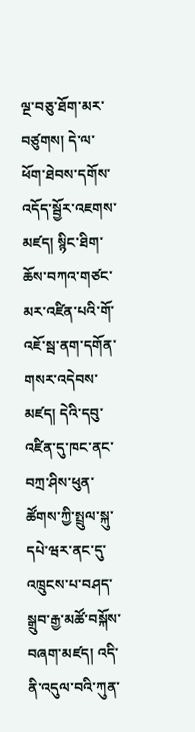ལྔ་བཅུ་ཐོག་མར་བཙུགས། དེ་ལ་ཕོག་ཐེབས་དགོས་འདོད་སྦྱོར་འཇགས་མཛད། སྙིང་ཐིག་ཆོས་བཀའ་གཙང་མར་འཛིན་པའི་གོ་འཇོ་སྦ་ནག་དགོན་གསར་འདེབས་མཛད། དེའི་དབུ་འཛིན་དུ་ཁང་ནང་བཀྲ་ཤིས་ཕུན་ཚོགས་ཀྱི་སྤྲུལ་སྐུ་དཔེ་ཝར་ནང་དུ་འཁྲུངས་པ་བཤད་སྒྲུབ་རྒྱ་མཚོ་བསྐོས་བཞག་མཛད། འདི་ནི་འདུལ་བའི་ཀུན་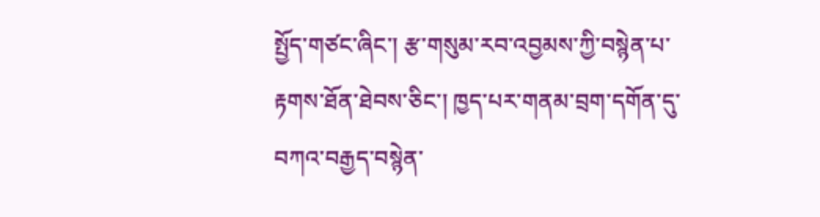སྤྱོད་གཙང་ཞིང་། རྩ་གསུམ་རབ་འབྱམས་ཀྱི་བསྙེན་པ་རྟགས་ཐོན་ཐེབས་ཅིང་། ཁྱད་པར་གནམ་བྲག་དགོན་དུ་བཀའ་བརྒྱད་བསྙེན་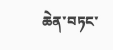ཆེན་བཏང་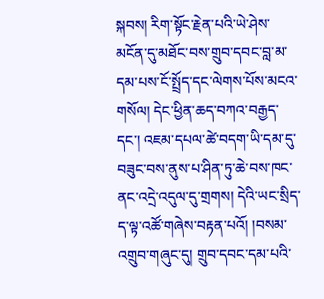སྐབས། རིག་སྟོང་རྗེན་པའི་ཡེ་ཤེས་མངོན་དུ་མཐོང་བས་གྲུབ་དབང་བླ་མ་དམ་པས་ངོ་སྤྲོད་དང་ལེགས་པོས་མངའ་གསོལ། དེང་ཕྱིན་ཆད་བཀའ་བརྒྱད་དང་། འཇམ་དཔལ་ཚེ་བདག་ཡི་དམ་དུ་བཟུང་བས་ནུས་པ་ཤིན་ཏུ་ཆེ་བས་ཁང་ནང་འདྲེ་འདུལ་དུ་གྲགས། དེའི་ཡང་སྲིད་ད་ལྟ་འཚོ་གཞེས་བརྟན་པའོ། །བསམ་འགྲུབ་གཞུང་དུ། གྲུབ་དབང་དམ་པའི་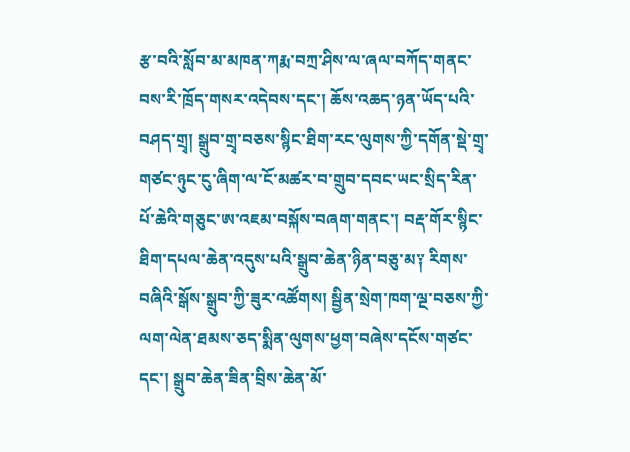རྩ་བའི་སློབ་མ་མཁན་ཀརྨ་བཀྲ་ཤིས་ལ་ཞལ་བཀོད་གནང་བས་རི་ཁྲོད་གསར་འདེབས་དང་། ཆོས་འཆད་ཉན་ཡོད་པའི་བཤད་གྲྭ། སྒྲུབ་གྲྭ་བཅས་སྙིང་ཐིག་རང་ལུགས་ཀྱི་དགོན་སྡེ་གྲྭ་གཙང་ཉུང་ངུ་ཞིག་ལ་ངོ་མཚར་བ་གྲུབ་དབང་ཡང་སྲིད་རིན་པོ་ཆེའི་གཅུང་ཨ་འཇམ་བསྐོས་བཞག་གནང་། བརྡ་གོར་སྙིང་ཐིག་དཔལ་ཆེན་འདུས་པའི་སྒྲུབ་ཆེན་ཉིན་བཅུ་མ༑ རིགས་བཞིའི་སྒོས་སྒྲུབ་ཀྱི་ཟུར་འཚོགས། སྦྱིན་སྲེག་ཁག་ལྔ་བཅས་ཀྱི་ལག་ལེན་ཐམས་ཅད་སྨིན་ལུགས་ཕྱག་བཞེས་དངོས་གཙང་དང་། སྒྲུབ་ཆེན་ཟིན་བྲིས་ཆེན་མོ་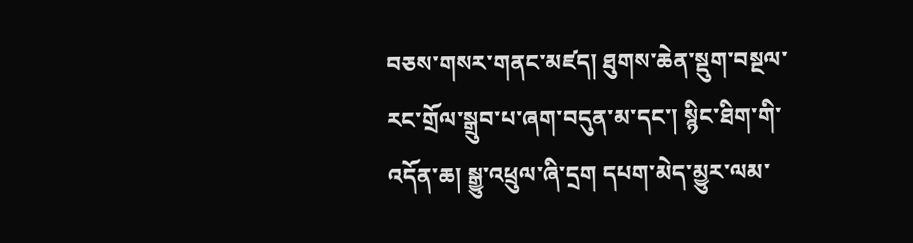བཅས་གསར་གནང་མཛད། ཐུགས་ཆེན་སྡུག་བསྔལ་རང་གྲོལ་སྒྲུབ་པ་ཞག་བདུན་མ་དང་། སྙིང་ཐིག་གི་འདོན་ཆ། སྒྱུ་འཕྲུལ་ཞི་དྲག དཔག་མེད་མྱུར་ལམ་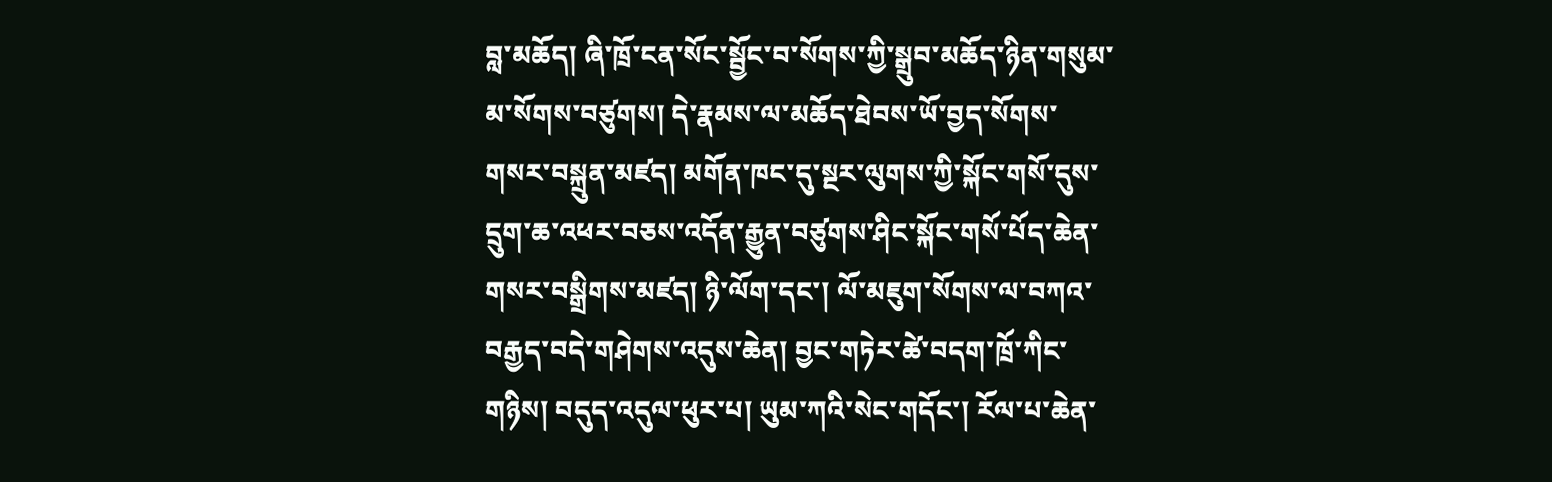བླ་མཆོད། ཞི་ཁྲོ་ངན་སོང་སྦྱོང་བ་སོགས་ཀྱི་སྒྲུབ་མཆོད་ཉིན་གསུམ་མ་སོགས་བཙུགས། དེ་རྣམས་ལ་མཆོད་ཐེབས་ཡོ་བྱད་སོགས་གསར་བསྐྲུན་མཛད། མགོན་ཁང་དུ་སྔར་ལུགས་ཀྱི་སྐོང་གསོ་དུས་དྲུག་ཆ་འཕར་བཅས་འདོན་རྒྱུན་བཙུགས་ཤིང་སྐོང་གསོ་པོད་ཆེན་གསར་བསྒྲིགས་མཛད། ཉི་ལོག་དང་། ལོ་མཇུག་སོགས་ལ་བཀའ་བརྒྱད་བདེ་གཤེགས་འདུས་ཆེན། བྱང་གཏེར་ཚེ་བདག་ཁྲོ་ཀིང་གཉིས། བདུད་འདུལ་ཕུར་པ། ཡུམ་ཀའི་སེང་གདོང་། རོལ་པ་ཆེན་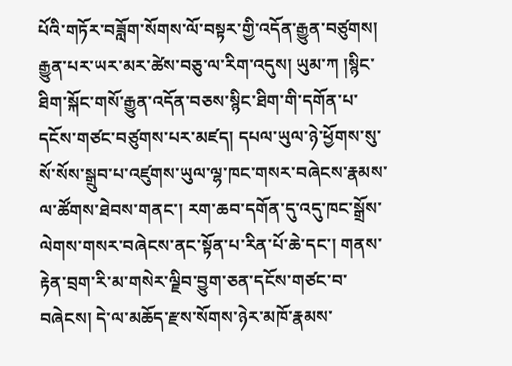པོའི་གཏོར་བཟློག་སོགས་ལོ་བསྟར་གྱི་འདོན་རྒྱུན་བཙུགས། རྒྱུན་པར་ཡར་མར་ཚེས་བཅུ་ལ་རིག་འདུས། ཡུམ་ཀ །སྙིང་ཐིག་སྐོང་གསོ་རྒྱུན་འདོན་བཅས་སྙིང་ཐིག་གི་དགོན་པ་དངོས་གཙང་བཙུགས་པར་མཛད། དཔལ་ཡུལ་ཉེ་ཕྱོགས་སུ་སོ་སོས་སྒྲུབ་པ་འཛུགས་ཡུལ་ལྷ་ཁང་གསར་བཞེངས་རྣམས་ལ་ཚོགས་ཐེབས་གནང་། རག་ཆབ་དགོན་དུ་འདུ་ཁང་སྒྲོས་ལེགས་གསར་བཞེངས་ནང་སྟོན་པ་རིན་པོ་ཆེ་དང་། གནས་རྟེན་བྲག་རི་མ་གསེར་ལྗིབ་བྱུག་ཅན་དངོས་གཙང་བ་བཞེངས། དེ་ལ་མཆོད་རྫས་སོགས་ཉེར་མཁོ་རྣམས་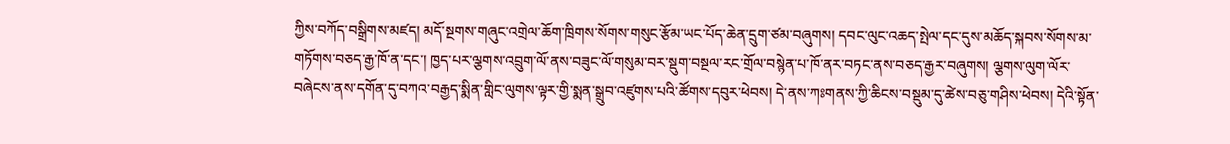ཀྱིས་བཀོད་བསྒྲིགས་མཛད། མདོ་སྔགས་གཞུང་འགྲེལ་ཆོག་ཁྲིགས་སོགས་གསུང་རྩོམ་ཡང་པོད་ཆེན་དྲུག་ཙམ་བཞུགས། དབང་ལུང་འཆད་སྤེལ་དང་དུས་མཆོད་སྐབས་སོགས་མ་གཏོགས་བཅད་རྒྱ་ཁོ་ན་དང་། ཁྱད་པར་ལྕགས་འབྲུག་ལོ་ནས་བཟུང་ལོ་གསུམ་བར་སྡུག་བསྔལ་རང་གྲོལ་བསྙེན་པ་ཁོ་ནར་བཏང་ནས་བཅད་རྒྱར་བཞུགས། ལྕགས་ལུག་ལོར་བཞེངས་ནས་དགོན་དུ་བཀའ་བརྒྱད་སྨིན་གླིང་ལུགས་ལྟར་གྱི་སྨན་སྒྲུབ་འཛུགས་པའི་ཚོགས་དབུར་ཕེབས། དེ་ནས་ཀཿགནས་ཀྱི་ཆིངས་བསྡུམ་དུ་ཚེས་བཅུ་གཤིས་ཕེབས། དེའི་སྟོན་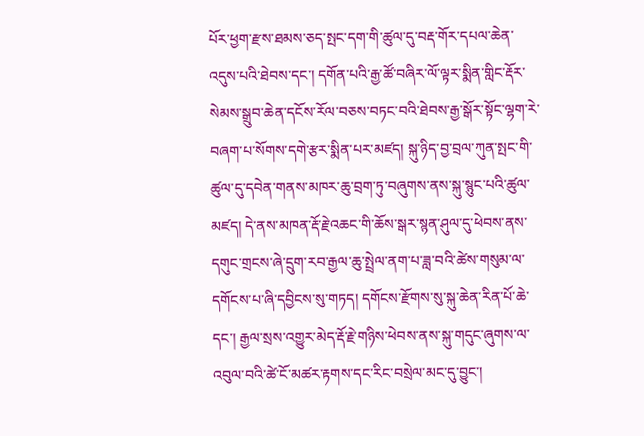པོར་ཕྱག་རྫས་ཐམས་ཅད་སྤང་དག་གི་ཚུལ་དུ་བརྡ་གོར་དཔལ་ཆེན་འདུས་པའི་ཐེབས་དང་། དགོན་པའི་རྒྱ་ཚོ་བཞིར་ལོ་ལྟར་སྨིན་གླིང་རྡོར་སེམས་སྒྲུབ་ཆེན་དངོས་རོལ་བཅས་བཏང་བའི་ཐེབས་རྒྱ་སྒོར་སྟོང་ལྷག་རེ་བཞག་པ་སོགས་དགེ་རྩར་སྨིན་པར་མཛད། སྐུ་ཉིད་བྱ་བྲལ་ཀུན་སྤང་གི་ཚུལ་དུ་དབེན་གནས་མཁར་ཆུ་བྲག་ཏུ་བཞུགས་ནས་སྐུ་སྙུང་པའི་ཚུལ་མཛད། དེ་ནས་མཁན་རྡོ་རྗེ་འཆང་གི་ཆོས་སྒར་སྙན་ཤུལ་དུ་ཕེབས་ནས་དགུང་གྲངས་ཞེ་དྲུག་རབ་རྒྱལ་ཆུ་སྤྲེལ་ནག་པ་ཟླ་བའི་ཚེས་གསུམ་ལ་དགོངས་པ་ཞི་དབྱིངས་སུ་གཏད། དགོངས་རྫོགས་སུ་སྐུ་ཆེན་རིན་པོ་ཆེ་དང་། རྒྱལ་སྲས་འགྱུར་མེད་རྡོ་རྗེ་གཉིས་ཕེབས་ནས་སྐུ་གདུང་ཞུགས་ལ་འབུལ་བའི་ཚེ་ངོ་མཚར་རྟགས་དང་རིང་བསྲེལ་མང་དུ་བྱུང་།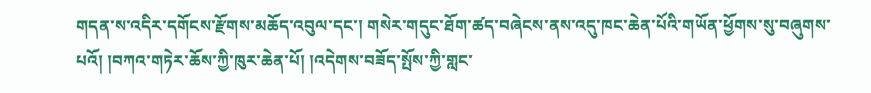གདན་ས་འདིར་དགོངས་རྫོགས་མཆོད་འབུལ་དང་། གསེར་གདུང་ཐོག་ཚད་བཞེངས་ནས་འདུ་ཁང་ཆེན་པོའི་གཡོན་ཕྱོགས་སུ་བཞུགས་པའོ། །བཀའ་གཏེར་ཆོས་ཀྱི་ཁུར་ཆེན་པོ། །འདེགས་བཟོད་སྤོས་ཀྱི་གླང་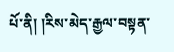པོ་ནི། །རིས་མེད་རྒྱལ་བསྟན་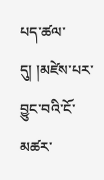པད་ཚལ་དུ། །མཛེས་པར་བྱུང་བའི་ངོ་མཚར་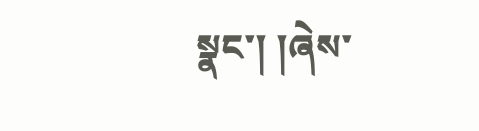སྣང་། །ཞེས་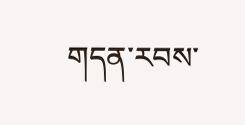གདན་རབས་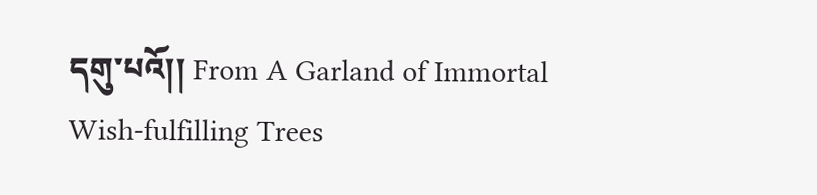དགུ་པའོ།། From A Garland of Immortal Wish-fulfilling Trees